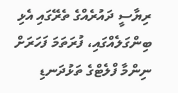ރިޔާސީ ދައުރެއްގެ ތެރޭގައި އެޅި ބިންގަލެއްގައި، ފުރަތަމަ ފަހަރަށް ނިންމާ ފްލެޓްގެ ތަޅުދަނޑި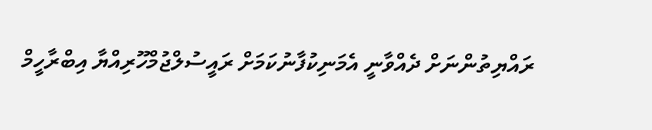ރައްޔިތުންނަށް ދެއްވާނީ އެމަނިކުފާނުކަމަށް ރައީސުލްޖުމްހޫރިއްޔާ އިބްރާހީމް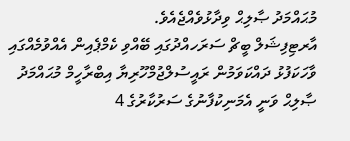މުޙައްމަދު ޞާލިޙް ވިދާޅުވެއްޖެއެވެ.
އާރޓިފިޝަލް ބީޗް ސަރަހއްދުގައި ބޭއްވި ކެމްޕެއިން އެއްވުމެއްގައި ވާހަކަފުޅު ދައްކަވަމުން ރައީސުލްޖުމްހޫރިޔާ އިބްރާހީމް މުޙައްމަދު ޞާލިޙް ވަނީ އެމަނިކުފާނުގެ ސަރުކާރުގެ 4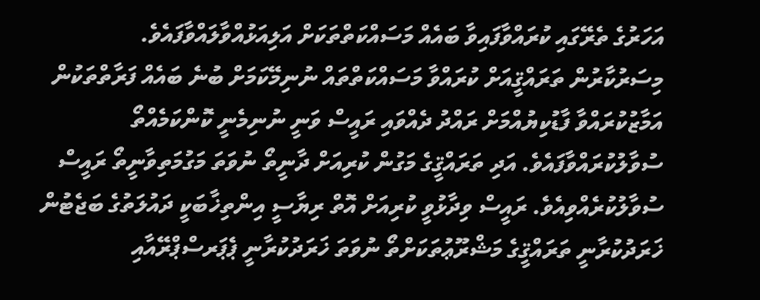އަހަރުގެ ތެރޭގައި ކުރައްވާފައިވާ ބައެއް މަސައްކަތްތަކަށް އަލިއަޅުއްވާލައްވާފައެވެ.
މިސަރުކާރުން ތަރައްޤީއަށް ކުރައްވާ މަސައްކަތްތައް ނުނިމޭކަމަށް ބުނެ ބައެއް ފަރާތްތަކުން އަމާޒުކުރައްވާ ފާޑުކިޔުއްމަށް ރައްދު ދެއްވައި ރައީސް ވަނީ ނުނިމެނީ ކޮންކަމެއްތޯ ސުވާލުކުރައްވާފައެވެ. އަދި ތަރައްޤީގެ މަގުން ކުރިއަށް ދާނީތޯ ނުވަތަ މަގުމަތިވާނީތޯ ރައީސް ސުވާލުކުރެއްވިއެވެ. ރައީސް ވިދާޅުވީ ކުރިއަށް އޮތް ރިޔާސީ އިންތިޚާބަކީ ދައުލަތުގެ ބަޖެޓުން ޚަރަދުކުރާނީ ތަރައްޤީގެ މަޝްރޫޢުތަކަށްތޯ ނުވަތަ ޚަރަދުކުރާނީ ޕެޕަރސްޕްރޭއާއި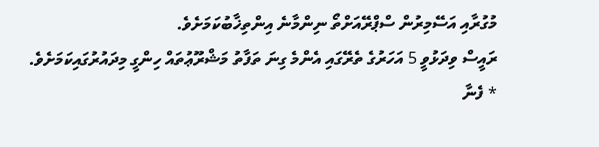މުގުރާއި އަސޭމިރުން ސްޕްރޭއަށްތޯ ނިންމާނެ އިންތިޚާބުކަމަށެވެ.
ރައީސް ވިދަޅުވީ 5 އަހަރުގެ ތެރޭގައި އެންމެ ގިނަ ތަފާތު މަޝްރޫޢުތައް ހިންގީ މިދައުރުގައިކަމަށެވެ.
* ފެނާ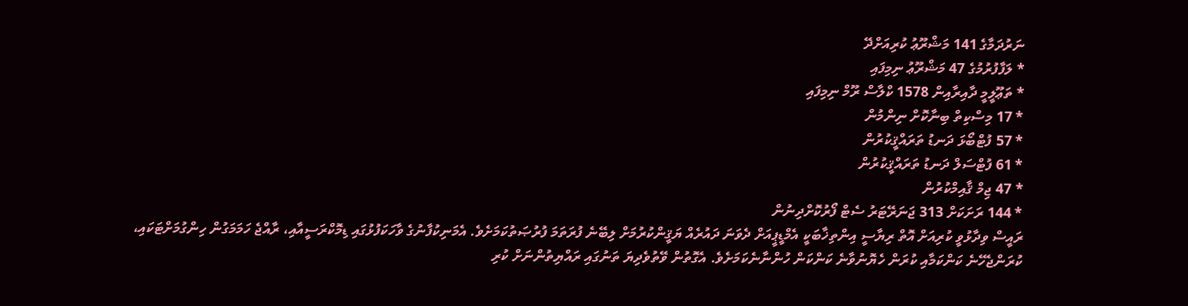ނަރުދަމާގެ 141 މަޝްރޫޢު ކުރިއަށްދޭ
* ލަފާފުރުމުގެ 47 މަޝްރޫޢު ނިމިފައި
* ތަޢޫލީމީ ދާއިރާއިން 1578 ކްލާސް ރޫމް ނިމިފައި
* 17 މިސްކިތް ބިނާކޮށް ނިންމުން
* 57 ފުޓްބޯޅަ ދަނޑު ތަރައްޤީކުރުން
* 61 ފުޓްސަލް ދަނޑު ތަރައްޤީކުރުން
* 47 ޖިމް ޤާއިމްކުރުން
* 144 ރަށަކަށް 313 ޖަނަރޭޓަރު ސެޓް ފޯރުކޮށްދިނުން
ރައީސް ވިދާޅުވީ ކުރިއަށް އޮތް ރިޔާސީ އިންތިޚާބަކީ އެމްޑީޕީއަށް ދެވަނަ ދައުރެއް ޔަޤީންކުރުމަށް ލިބޭނެ ފުރަތަމަ ފުރުޞަތުކަމަށެވެ. އެމަނިކުފާނުގެ ވާހަކަފުޅުގައި ޑިމޮކްރަސީއާއި، ރާއްޖެ ހަމަމަގުން ހިންގުމަށްޓަކައި، ކުރަންޖެހޭނެ ކަންކަމާއި ކުރަން ހެޔޮނުވާނެ ކަންކަން ހުންނާނެކަމަށެވެ. އެގޮތުން ވޭތުވެދިޔަ ތަނުގައި ރައްޔިތުންނަށް ކުރި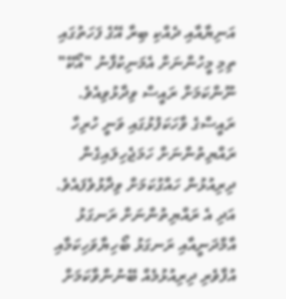އަނިޔާއާއި ދެއްކި ބިރާ އޭގެ ފަހަތުގައި ތިމި މީހުންނަށް އެމަނިކުފާނު "އޯކޭ" ނޫންކަމަށް ރައީސް ވިދާޅުވިއެވެ.
ރައީސްގެ ވާހަކަފުޅުގައި ވަނީ ހުރިހާ ރައްޔިތުންނަށް ހަމަޖެހިލައިގެން ދިރިއުޅުން ހައްގުކަމަށް ވިދާޅުވެފައެވެ. އަދި އެ ރައްޔިތުންނަށް ރަނގަޅު އާމްދަނީއާއި ރަނގަޅު ބޯހިޔާވަހިކަމާއި އުފާވެރި ދިރިއުޅުމެއް ބޭނުންވާކަމަށް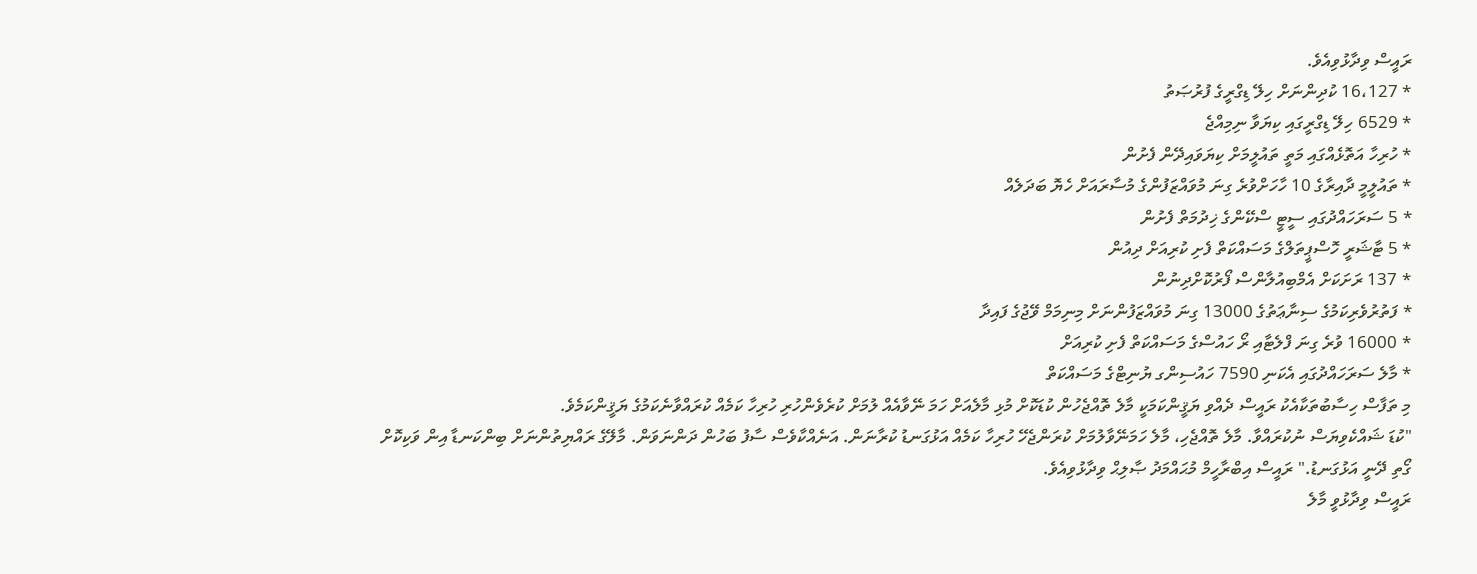ރައީސް ވިދާޅުވިއެވެ.
* 16،127 ކުދިންނަށް ހިލޭ ޑިގްރީގެ ފުރުޞަތު
* 6529 ހިލޭ ޑިގްރީގައި ކިޔަވާ ނިމިއްޖެ
* ހުރިހާ އަތޮޅެއްގައި މަތީ ތައުލީމަށް ކިޔަވައިދޭން ފެށުން
* ތައުލީމީ ދާއިރާގެ 10 ހާހަށްވުރެ ގިނަ މުވައްޒަފުންގެ މުސާރައަށް ހެޔޮ ބަދަލެއް
* 5 ސަރަހައްދުގައި ސީޓީ ސްކޭންގެ ޚިދުމަތް ފެށުން
* 5 ޓާޝަރީ ހޮސްޕީތަލްގެ މަސައްކަތް ފެށި ކުރިއަށް ދިއުން
* 137 ރަށަކަށް އެމްބިއުލާންސް ފޯރުކޮށްދިނުން
* ފަތުރުވެރިކަމުގެ ސިނާޢަތުގެ 13000 ގިނަ މުވައްޒަފުންނަށް މިނިމަމް ވޭޖުގެ ފައިދާ
* 16000 ވުރެ ގިނަ ފްލެޓާއި ރޯ ހައުސްގެ މަސައްކަތް ފެށި ކުރިއަށް
* މާލެ ސަރަހައްދުގައި އެކަނި 7590 ހައުސިންގ ޔުނިޓްގެ މަސައްކަތް
މި ތަފާސް ހިސާބުތަކާއެކު ރައީސް ދެއްވި ޔަޤީންކަމަކީ މާލެ ތޮއްޖެހުން ކުޑަކޮށް މުޅި މާލެއަށް ހަމަ ނޭވާއެއް ލުމަށް ކުރެވެންހުރި ހުރިހާ ކަމެއް ކުރައްވާނެކަމުގެ ޔަޤީންކަމެވެ.
"ކުޑަ ޝައްކެވިޔަސް ނުކުރައްވާ. މާލެ ތޮއްޖެހި، މާލެ ހަމަނޭވާލުމަށް ކުރަންޖެހޭ ހުރިހާ ކަމެއް އަޅުގަނޑު ކުރާނަން. އަނެއްކާވެސް ސާފު ބަހުން ދަންނަވަން. މާލޭގެ ރައްޔިތުންނަށް ބިންކަނޑާ އިން ވަކިކޮށް ގޯތި ދޭނީ އަޅުގަނޑު." ރައީސް އިބްރާހީމް މުޙައްމަދު ޞާލިޙް ވިދާޅުވިއެވެ.
ރައީސް ވިދާޅުވީ މާލެ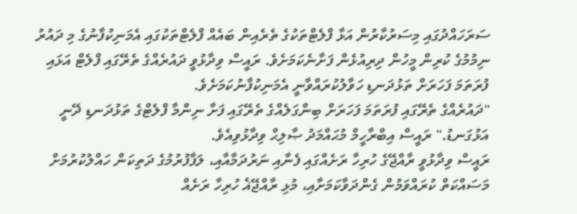ސަރަހައްދުގައި މިސަރުކާރުން އަޅާ ފްލެޓްތަކުގެ ތެރެއިން ބައެއް ފްލެޓްތަކުގައި އެމަނިކުފާނުގެ މި ދައުރު ނިމުމުގެ ކުރިން މީހުން ދިރިއުޅެން ފަށާނެކަމަށެވެ. ރައީސް ވިދާޅުވީ ދައުރެއްގެ ތެރޭގައި ފްލެޓް އަޅައި ފުރަތަމަ ފަހަރަށް ތަޅުދަނޑި ހަވާލުކުރައްވާނީ އެމަނިކުފާނުކަމަށެވެ.
"ދައުރެއްގެ ތެރޭގައި ފުރަތަމަ ފަހަރަށް ބިންގަލެއްގެ ތެރޭގައި ފަށާ ނިންމާ ފްލެޓްގެ ތަޅުދަނޑި ދޭނީ އަޅުގަނޑު." ރައީސް އިބްރާހީމް މުޙައްމަދު ޞާލިޙް ވިދާޅުވިއެވެ.
ރައީސް ވިދާޅުވީ ރާއްޖޭގެ ހުރިހާ ރަށެއްގައި ފެނާއި ނަރުދަމާއާއި، ލަފާފުރުމުގެ ދަތިކަން ހައްލުކުރުމަށް މަސައްކަތް ކުރައްވަމުން ގެންދަވާކަމަށާއި، މުޅި ރާއްޖޭޣެ ހުރިހާ ރަށެއް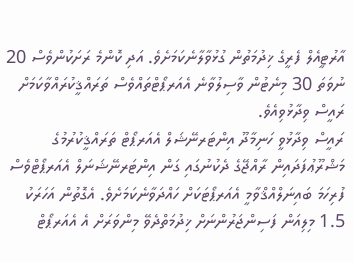އާރުޓީއެލް ފެރީގެ ޚިދުމަތުން ގުޅުވާލާނެކަމަށެވެ. އަދި ކޮންމެ ރަށަކުންވެސް 20 ނުވަތަ 30 މިނެޓުން ވާސިލުވާނެ އެއަރޕޯޓްތައްވެސް ތަރައްޤީކުރައްވާކަމަށް ރައީސް ވިދާޅުވިއެވެ.
ރައީސް ވިދާޅުވީ ހަނިމާދޫ އިންޓަރނޭޝަލް އެއަރޕޯޓް ތަރައްޤީކުރުމުގެ މަޝްރޫޢުފަދައިން ރާއްޖޭގެ ދެކުނުގައި ގަން އިންޓަރނޭޝަނަލް އެއަރޕޯޓްވެސް ފުރިހަމަ ބައިނަލްއްޤްވާމީ އެއަރޕޯޓަކަށް ހައްދަވާނެކަމަށެވެ. އެގޮތުން އަހަރަކު 1.5 މިލިއަން ފަސިންޖަރުންނަށް ޚިދުމަތްދެވޭ މިންވަރަށް އެ އެއަރޕޯޓް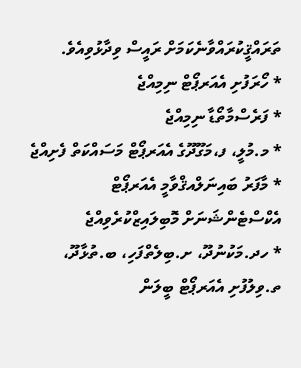ތަރައްޤީކުރައްވާނެކަމަށް ރައީސް ވިދާޅުވިއެވެ.
* ހޯރަފުށި އެއަރޕޯޓް ނިމިއްޖެ
* ފަރެސްމާތޯޑާ ނިމިއްޖެ
* މ.މުލީ، ފ،މަގޫދޫގެ އެއަރޕޯޓް މަސައްކަތް ފެށިއްޖެ
* މާފަރު ބައިނަލްއޤްވާމީ އެއަރޕޯޓް އެކްސްޓެންޝަނަށް މޮބިލައިޒްކުރެވިއްޖެ
* ހދ.މަކުނުދޫ، ށ.ބިލެތްފަހި، ބ.ތުޅާދޫ، ތ.ވިލުފުށި އެއަރޕޯޓް ބީލަން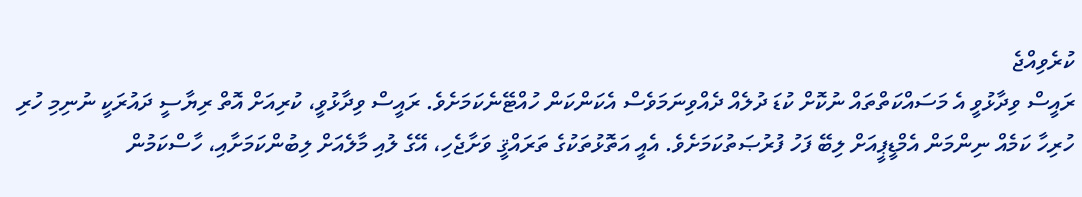ކުރެވިއްޖެ
ރައީސް ވިދާޅުވީ އެ މަސައްކަތްތައް ނުކޮށް ކުޑަ ދުލެއް ދެއްވިނަމަވެސް އެކަންކަން ހުއްޓޭނެކަމަށެވެ. ރައީސް ވިދާޅުވީ، ކުރިއަށް އޮތް ރިޔާސީ ދައުރަކީ ނުނިމި ހުރި ހުރިހާ ކަމެއް ނިންމަން އެމްޑީޕީއަށް ލިބޭ ފަހު ފުރުޞަތުކަމަށެވެ. އެއީ އަތޮޅުތަކުގެ ތަރައްޤީ ވަށާޖެހި، އޭގެ ލުއި މާލެއަށް ލިބުންކަމަށާއި، ހާސްކަމުން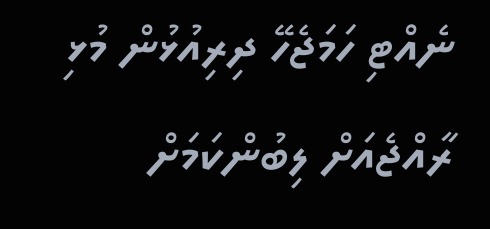ނެއްޓި ހަމަޖެހޭ ދިރިއުޅުން މުޅި ރާއްޖެއަށް ލިބުންކަމަށް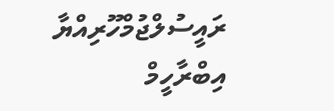ރައީސުލްޖުމްހޫރިއްޔާ އިބްރާހީމް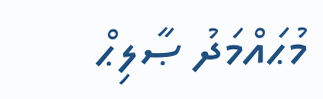މުޙައްމަދު ޞާލިޙް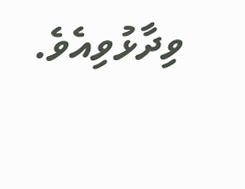ވިދާޅުވިއެވެ.